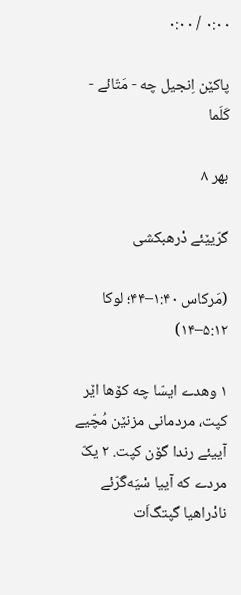۰:۰۰ / ۰:۰۰

پاکێن اِنجیل چه - مَتّائے - کَلَما

بهر ۸

گرّیێئے دْرهبکشی

(مَرکاس ۱:۴۰–۴۴؛ لوکا ۵:۱۲–۱۴)

۱ وهدے ایسّا چه کۆها اێر کپت، مردمانی مزنێن مُچّیے آییئے رندا گۆن کپت. ۲ یکّ مردے که آییا سْیَه‌گَرّئے نادْراهیا گپتگ‌اَت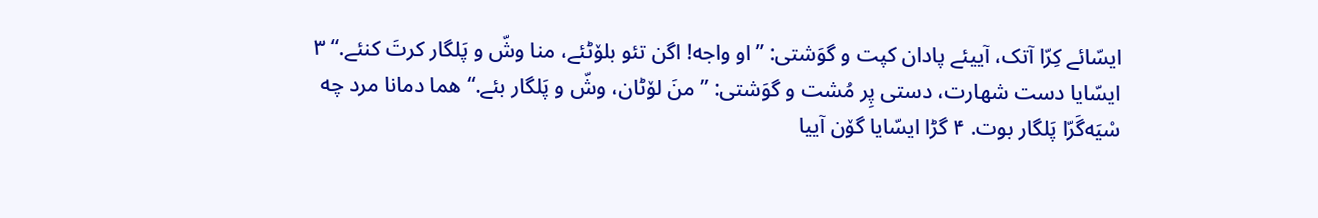ایسّائے کِرّا آتک، آییئے پادان کپت و گوَشتی: ”او واجه! اگن تئو بلۆٹئے، منا وشّ و پَلگار کرتَ کنئے.“ ۳ ایسّایا دست شهارت، دستی پِر مُشت و گوَشتی: ”منَ لۆٹان، وشّ و پَلگار بئے.“هما دمانا مرد چه سْیَه‌گَرّا پَلگار بوت. ۴ گڑا ایسّایا گۆن آییا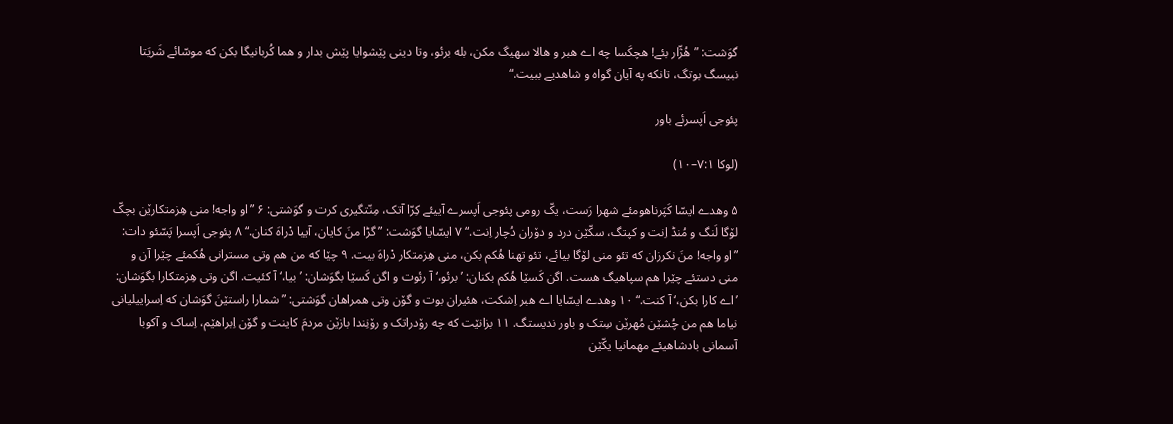گوَشت: ”هُژّار بئے! هچکَسا چه اے هبر و هالا سهیگ مکن، بله برئو، وتا دینی پێشوایا پێش بدار و هما کُربانیگا بکن که موسّائے شَریَتا نبیسگ بوتگ، تانکه په آیان گواه و شاهدیے ببیت.“

پئوجی اَپسرئے باور

(لوکا ۷:۱–۱۰)

۵ وهدے ایسّا کَپَرناهومئے شهرا رَست، یکّ رومی پئوجی اَپسرے آییئے کِرّا آتک، مِنّتگیری کرت و گوَشتی: ۶ ”او واجه! منی هِزمتکارێن بچکّ لۆگا لَنگ و مُنڈ اِنت و کپتگ، سکّێن درد و دۆران دُچار اِنت.“ ۷ ایسّایا گوَشت: ”گڑا منَ کایان، آییا دْراهَ کنان.“ ۸ پئوجی اَپسرا پَسّئو دات: ”او واجه! منَ نکرزان که تئو منی لۆگا بیائے، تئو تهنا هُکم بکن، منی هِزمتکار دْراهَ بیت. ۹ چێا که من هم وتی مسترانی هُکمئے چێرا آن و منی دستئے چێرا هم سپاهیگ هست. اگن کَسێا هُکم بکنان: ’برئو،‘ آ رئوت و اگن کَسێا بگوَشان: ’بیا،‘ آ کئیت. اگن وتی هِزمتکارا بگوَشان: ’اے کارا بکن،‘ آ کنت.“ ۱۰ وهدے ایسّایا اے هبر اِشکت، هئیران بوت و گۆن وتی همراهان گوَشتی: ”شمارا راستێنَ گوَشان که اِسراییلیانی نیاما هم من چُشێن مُهرێن سِتک و باور ندیستگ. ۱۱ بزانێت که چه رۆدراتک و رۆنِندا بازێن مردمَ کاینت و گۆن اِبراهێم، اِساک و آکوبا آسمانی بادشاهیئے مهمانیا یکّێن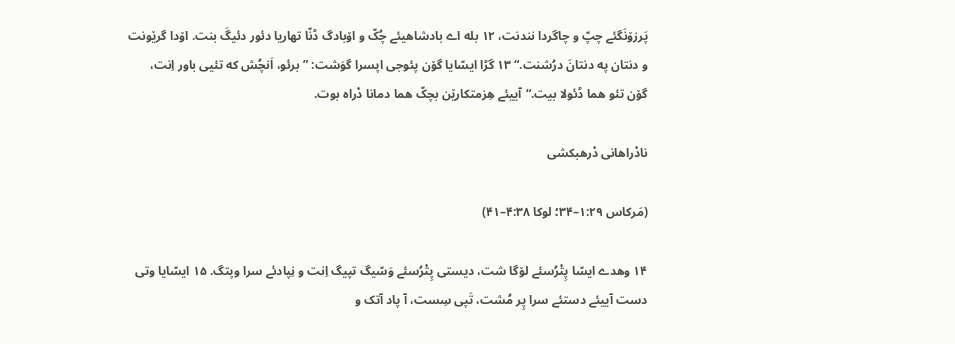پَرزۆنَگئے چپّ و چاگردا نندنت، ۱۲ بله اے بادشاهیئے چُکّ و اۆبادگ ڈنّا تهاریا دئور دئیگَ بنت. اۆدا گرێونت و دنتان په دنتانَ درُشنت.“ ۱۳ گڑا ایسّایا گۆن پئوجی اپسرا گوَشت: ”برئو، اَنچُش که تئیی باور اِنت، گۆن تئو هما ڈئولا بیت.“آییئے هِزمتکارێن بچکّ هما دمانا دْراه بوت.

نادْراهانی دْرهبکشی

(مَرکاس ۱:۲۹–۳۴؛ لوکا ۴:۳۸–۴۱)

۱۴ وهدے ایسّا پِتْرُسئے لۆگا شت، دیستی پِتْرُسئے وَسّیگ تپیگ اِنت و نِپادئے سرا وپتگ. ۱۵ ایسّایا وتی دست آییئے دستئے سرا پِر مُشت، تَپی سِست، آ پاد آتک و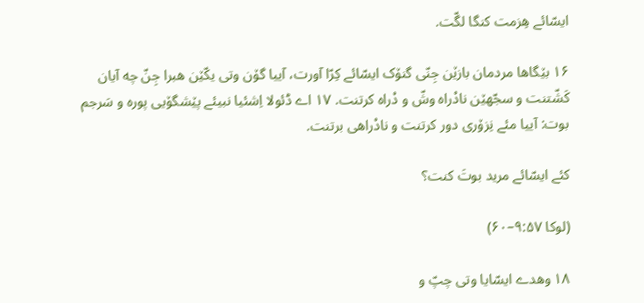ایسّائے هِزمت کنگا لگّت.

۱۶ بێگاها مردمان بازێن جِنّی گنۆک ایسّائے کِرّا آورت، آییا گۆن وتی یکّێن هبرا جِنّ چه آیان کَشّتنت و سجّهێن نادْراه وشّ و دْراه کرتنت. ۱۷ اے ڈئولا اِشئیا نبیئے پێشگۆیی پوره و سَرجم بوت: آییا مئے نِزۆری دور کرتنت و نادْراهی برتنت.

کئے ایسّائے مرید بوتَ کنت؟

(لوکا ۹:۵۷–۶۰)

۱۸ وهدے ایسّایا وتی چپّ و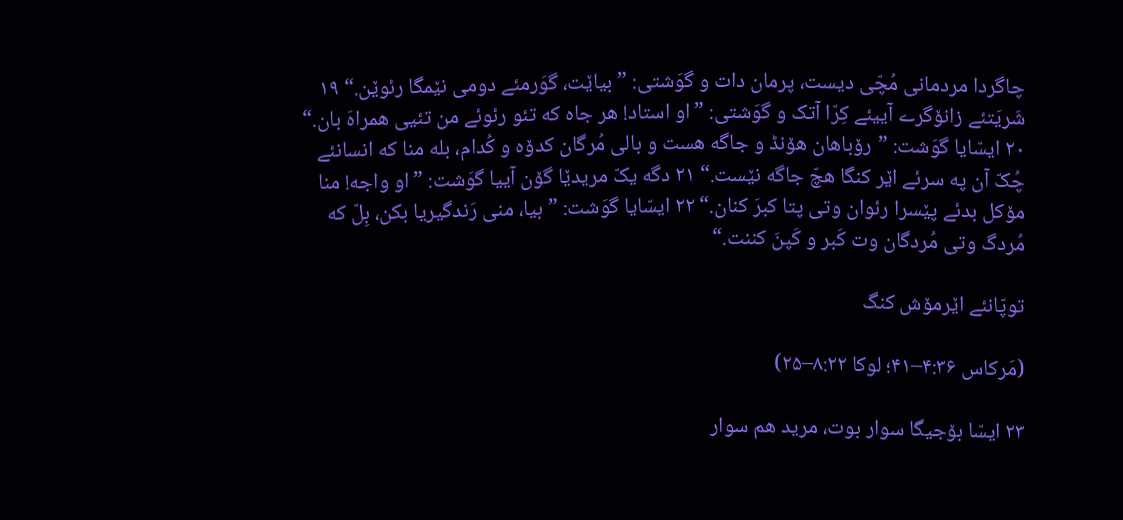چاگردا مردمانی مُچّی دیست، پرمان دات و گوَشتی: ”بیاێت، گوَرمئے دومی نێمگا رئوێن.“ ۱۹ شَریَتئے زانۆگرے آییئے کِرّا آتک و گوَشتی: ”او استاد! هر جاه که تئو رئوئے من تئیی همراهَ بان.“ ۲۰ ایسّایا گوَشت: ”رۆباهان هۆنڈ و جاگه هست و بالی مُرگان کدۆه و کُدام، بله منا که انسانئے چُکّ آن په سرئے اێر کنگا هچّ جاگه نێست.“ ۲۱ دگه یکّ مریدێا گۆن آییا گوَشت: ”او واجه! منا مۆکل بدئے پێسرا رئوان وتی پتا کبرَ کنان.“ ۲۲ ایسّایا گوَشت: ”بیا، منی رَندگیریا بکن، بِلّ که مُردگ وتی مُردگان وت کَبر و کَپنَ کننت.“

توپّانئے اێرمۆش کنگ

(مَرکاس ۴:۳۶–۴۱؛ لوکا ۸:۲۲–۲۵)

۲۳ ایسّا بۆجیگا سوار بوت، مرید هم سوار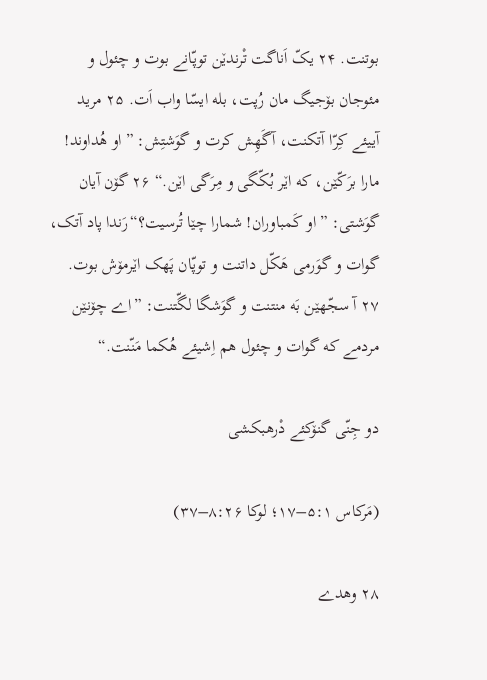بوتنت. ۲۴ یکّ اَناگت تْرندێن توپّانے بوت و چئول و مئوجان بۆجیگ مان رُپت، بله ایسّا واب اَت. ۲۵ مرید آییئے کِرّا آتکنت، آگَهِش کرت و گوَشتِش: ”او هُداوند! مارا برَکّێن، که اێر بُکّگی و مِرَگی اێن.“ ۲۶ گۆن آیان گوَشتی: ”او کَمباوران! شمارا چێا تُرسیت؟“رَندا پاد آتک، گوات و گوَرمی هَکّل داتنت و توپّان پَهک اێرمۆش بوت. ۲۷ آ سجّهێن بَه منتنت و گوَشگا لگّتنت: ”اے چۆنێن مردمے که گوات و چئول هم اِشیئے هُکما مَنّنت.“

دو جِنّی گنۆکئے دْرهبکشی

(مَرکاس ۵:۱–۱۷؛ لوکا ۸:۲۶–۳۷)

۲۸ وهدے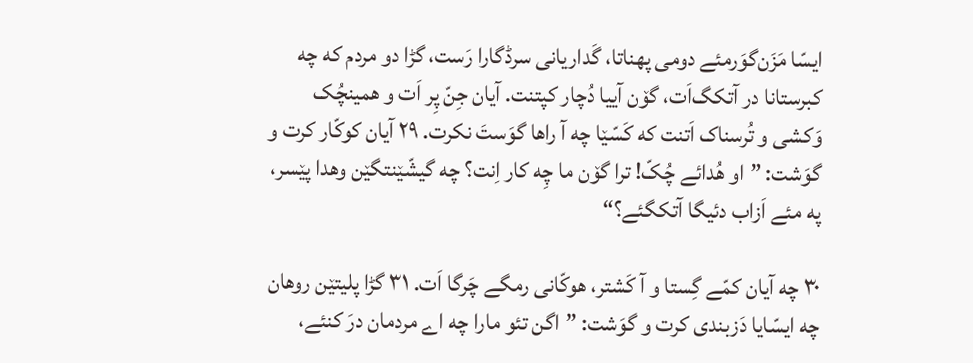ایسّا مَزَن‌گوَرمئے دومی پهناتا، گَداریانی سرڈگارا رَست، گڑا دو مردم که چه کبرستانا در آتکگ‌اَت، گۆن آییا دُچار کپتنت. آیان جِنّ پِر اَت و همینچُک وَکشی و تُرسناک اَتنت که کَسّێا چه آ راها گوَستَ نکرت. ۲۹ آیان کوکّار کرت و گوَشت: ”او هُدائے چُکّ! ترا گۆن ما چِه کار اِنت؟ چه گیشّێنتگێن وهدا پێسر، په مئے اَزاب دئیگا آتکگئے؟“

۳۰ چه آیان کمّے گِستا و آ کَشتر، هوکّانی رمگے چَرگا اَت. ۳۱ گڑا پلیتێن روهان چه ایسّایا دَزبندی کرت و گوَشت: ”اگن تئو مارا چه اے مردمان درَ کنئے،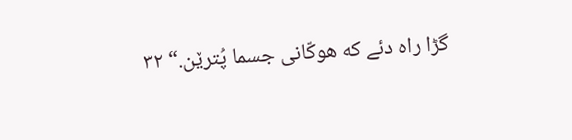گڑا راه دئے که هوکّانی جسما پُترێن.“ ۳۲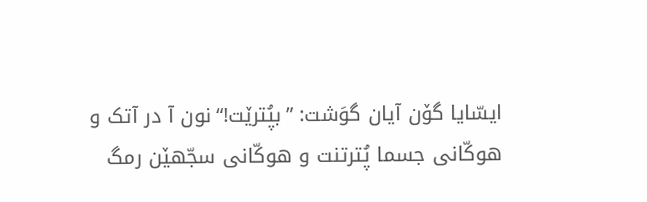ایسّایا گۆن آیان گوَشت: ”بپُترێت!“نون آ در آتک و هوکّانی جسما پُترتنت و هوکّانی سجّهێن رمگ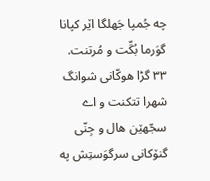چه جُمپا جَهلگا اێر کپانا گوَرما بُکِّت و مُرتنت. ۳۳ گڑا هوکّانی شوانگ شهرا تتکنت و اے سجّهێن هال و جِنّی گنۆکانی سرگوَستِش په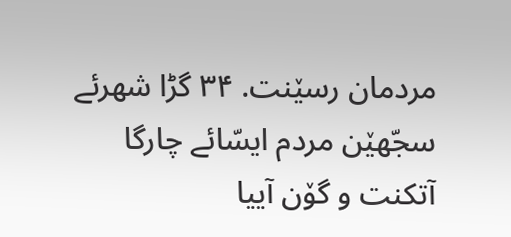مردمان رسێنت. ۳۴ گڑا شهرئے سجّهێن مردم ایسّائے چارگا آتکنت و گۆن آییا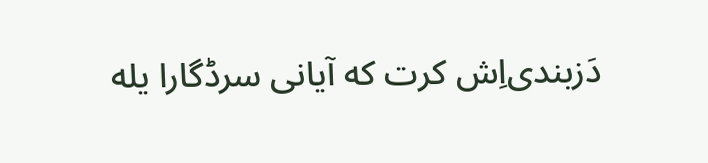دَزبندی‌اِش کرت که آیانی سرڈگارا یله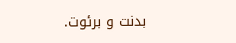بدنت و برئوت.